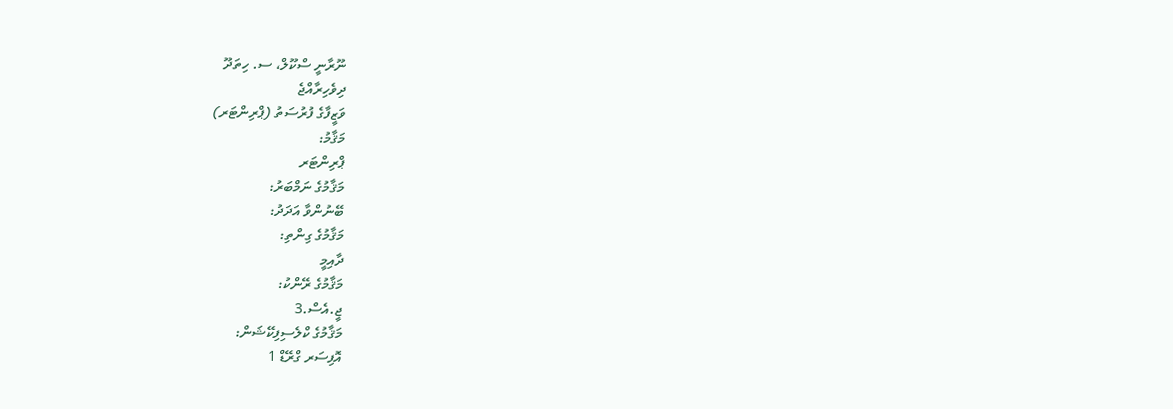ނޫރާނީ ސްކޫލް، ސ. ހިތަދޫ
ދިވެހިރާއްޖެ
ވަޒީފާގެ ފުރުސަތު (ޕްރިންޓަރ)
މަޤާމު:
ޕްރިންޓަރ
މަޤާމުގެ ނަމްބަރު:
ބޭނުންވާ އަދަދު:
މަޤާމުގެ ގިންތި:
ދާއިމީ
މަޤާމުގެ ރޭންކު:
ޖީ.އެސް.3
މަޤާމުގެ ކްލެސިފިކޭޝަން:
އޮފިސަރ ގްރޭޑް 1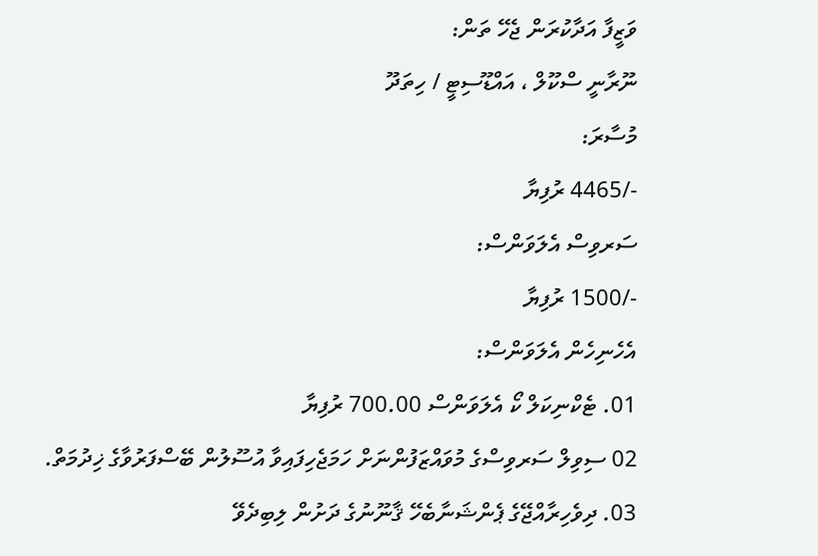ވަޒީފާ އަދާކުރަން ޖެހޭ ތަން:
ނޫރާނީ ސްކޫލް ، އައްޑޫސިޓީ / ހިތަދޫ
މުސާރަ:
-/4465 ރުފިޔާ
ސަރވިސް އެލަވަންސް:
-/1500 ރުފިޔާ
އެހެނިހެން އެލަވަންސް:
01. ޓެކްނިކަލް ކޯ އެލަވަންސް 700.00 ރުފިޔާ
02 ސިވިލް ސަރވިސްގެ މުވައްޒަފުންނަށް ހަމަޖެހިފައިވާ އުސޫލުން ބޭސްފަރުވާގެ ޚިދުމަތް.
03. ދިވެހިރާއްޖޭގެ ޕެންޝަނާބެހޭ ޤާނޫނުގެ ދަށުން ލިބިދެވޭ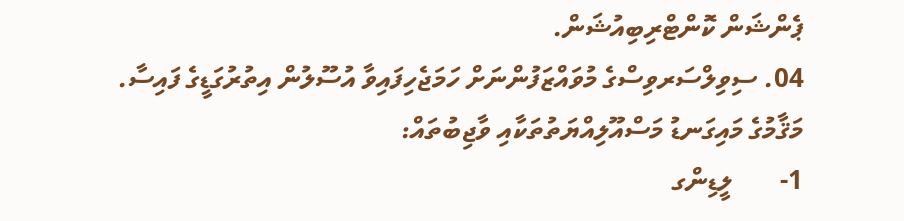ޕެންޝަން ކޮންޓްރިބިއުޝަން.
04. ސިވިލްސަރވިސްގެ މުވައްޒަފުންނަށް ހަމަޖެހިފައިވާ އުސޫލުން އިތުރުގަޑީގެ ފައިސާ.
މަޤާމުގެ މައިގަނޑު މަސްއޫލިއްޔަތުތަކާއި ވާޖިބުތައް:
1-       ލީޑިންގ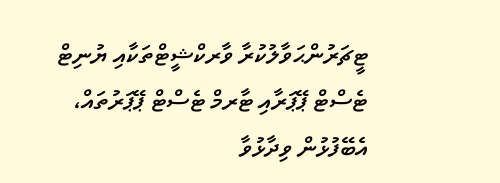ޓީޗަރުންޙަވާލުކުރާ ވާރކްޝީޓްތަކާއި ޔުނިޓް ޓެސްޓް ޕޭޕަރާއި ޓާރމް ޓެސްޓް ޕޭޕަރުތައް، އެބޭފުޅުން ވިދާޅުވާ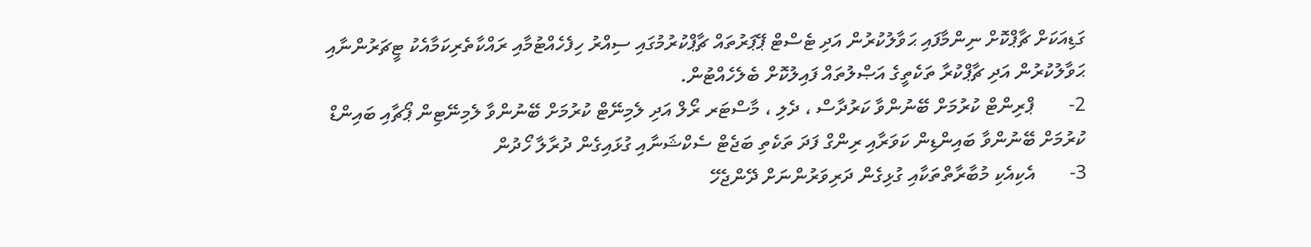ގަޑިއަކަށް ޗާޕްކޮށް ނިންމާފައި ޙަވާލުކުރުން އަދި ޓެސްޓް ޕޭޕަރުތައް ޗާޕްކުރުމުގައި ސިއްރު ހިފެހެއްޓުމާއި ރައްކާތެރިކަމާއެކު ޓީޗަރުންނާއި ޙަވާލުކުރުން އަދި ޗާޕްކުރާ ތަކެތީގެ އަޞްލުތައް ފައިލުކޮށް ބެލެހެއްޓުން.
2-       ޕްރިންޓް ކުރުމަށް ބޭނުންވާ ކަރުދާސް ، ދެލި ، މާސްޓަރ ރޯލް އަދި ލެމިނޭޓް ކުރުމަށް ބޭނުންވާ ލެމިނޭޓިން ޕޯޗާއި ބައިންޑް ކުރުމަށް ބޭނުންވާ ބައިންޑިން ކަވަރާއި ރިންގް ފަދަ ތަކެތި ބަޖެޓް ސެކްޝަނާއި ގުޅައިގެން ދުރާލާ ހޯދުން
3-       އެކިއެކި މުބާރާތްތަކާއި ގުޅިގެން ދަރިވަރުންނަށް ދޭންޖެހޭ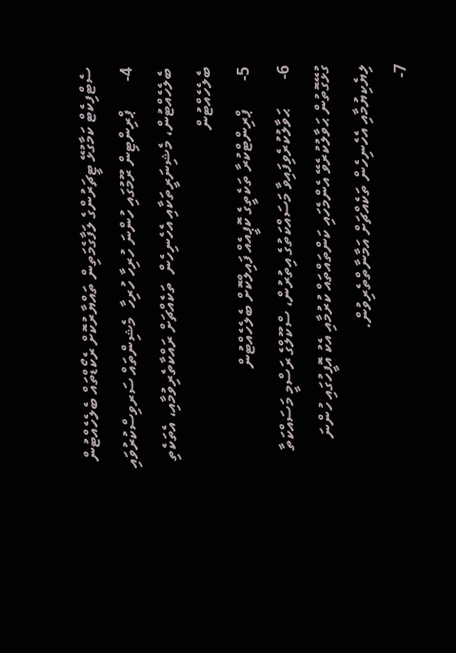ސެޓްފިކެޓް ކަމާގުޅޭ ޓީޗަރުންގެ ލަފާގެމަތިން ތައްޔާރުކޮށް ރެކޯޑްތައް ބެލެހެއްޓުން
4-       ޕްރިންޓިން ރޫމުގައި ހުންނަ ހުރިހާ ހުރިހާ  މެޝިންތައް ސަރވިސްކުރުވައި ބެލެހެއްޓުން، މެޝިނަރީތަކާއި އެހެނިހެން  ތަކެއްޗަށް ރައްކާތެރިވުމާއި، އެތަކެތި ބެލެހެއްޓުން
5-       ޕްރިންޓްކުރާ ތަކެތީގެ ކޮޕީއެއް ފައިލްކޮށް ބެލެހެއްޓުން
6-       ޙަވާލުކުރެވިފައިވާ މަސައްކަތުގެ އިތުރުން، ސްކޫލްގެ ރަސްމީ މަސައްކަތާ ގުޅޭގޮތުން ޙަވާލުކުރެވޭ އެންމެހައި ކަންތައްތައް ކުރުމާއި އެކު އޮފީހުގައި ހުންނަ ލިޔެކިޔުމާއި އެހެނިހެން ތަކެއްޗަށް އަމާނާތްތެރިވުން.
7-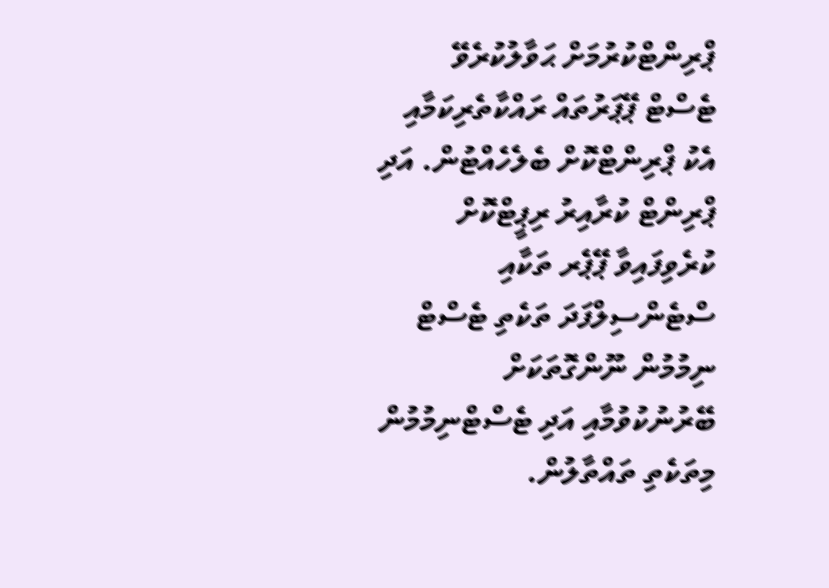ޕްރިންޓްކުރުމަށް ޙަވާލުކުރެވޭ ޓެސްޓް ޕޭޕަރުތައް ރައްކާތެރިކަމާއި އެކު ޕްރިންޓްކޮށް ބެލެހެއްޓުން. އަދި ޕްރިންޓް ކުރާއިރު ރިޕީޓްކޮށް ކުރެވިފައިވާ ޕޭޕެރ ތަކާއި ސްޓެންސިލްފަދަ ތަކެތި ޓެސްޓް ނިމުމުން ނޫންގޮތަކަށް ބޭރުނުކުވުމާއި އަދި ޓެސްޓްނިމުމުން މިތަކެތި ތައްތާލުން.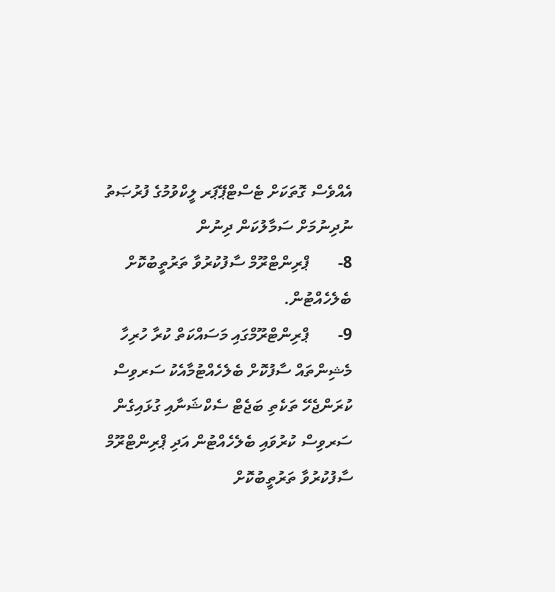އެއްވެސް ގޮތަކަށް ޓެސްޓްޕޭޕަރ ލީކްވުމުގެ ފުރުޞަތު ނުދިނުމަށް ސަމާލުކަން ދިނުން
8-       ޕްރިންޓްރޫމް ސާފުކުރުވާ ތަރުތީބުކޮށް ބެލެހެއްޓުން.
9-       ޕްރިންޓްރޫމްގައި މަސައްކަތް ކުރާ ހުރިހާ މެޝިންތައް ސާފުކޮށް ބެލެހެއްޓުމާއެކު ސަރވިސް ކުރަންޖެހޭ ތަކެތި ބަޖެޓް ސެކްޝަނާއި ގުޅައިގެން ސަރވިސް ކުރުވައި ބެލެހެއްޓުން އަދި ޕްރިންޓްރޫމް ސާފުކުރުވާ ތަރުތީބުކޮށް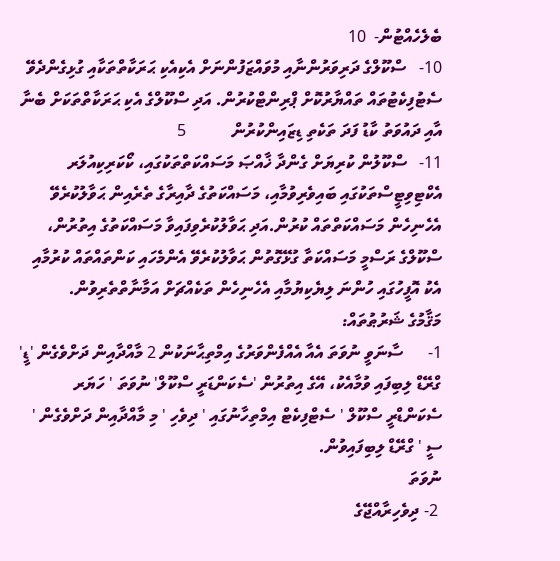ބެލެހެއްޓުން-  10
10-   ސްކޫލްގެ ދަރިވަރުންނާއި މުވައްޒަފުންނަށް އެކިއެކި ޙަރަކާތްތަކާއި ގުޅިގެންދެވޭ ސެޓުފިކެޓުތައް ތައްޔާރުކޮށް ޕްރިންޓްކުރުން. އަދި ސްކޫލްގެ އެކި ޙަރަކާތްތަކަށް ބެނާ އާއި ދައުވަތު ކާޑު ފަދަ ތަކެތި ޑިޒައިންކުރުން           5
11-   ސްކޫލުން ކުރިޔަށް ގެންދާ ޚާއްޞަ މަސައްކަތްތަކުގައި، ކޯކަރިކިއުލަރ އެކްޓިވިޓީސްތަކުގައި ބައިވެރިވުމާއި، މަސައްކަތުގެ ދާއިރާގެ ތެރެއިން ޙަވާލުކުރެވޭ އެހެނިހެން މަސައްކަތްތައް ކުރުން.އަދި ޙަވާލުކުރެވިފައިވާ މަސައްކަތުގެ އިތުރުން، ސްކޫލްގެ ރަސްމީ މަސައްކަތާ ގުޅޭގޮތުން ޙަވާލުކުރެވޭ އެންމެހައި ކަންތައްތައް ކުރުމާއި އެކު އޮފީހުގައި ހުންނަ ލިޔެކިޔުމާއި އެހެނިހެން ތަކެއްޗަށް އަމާނާތްތެރިވުން.
މަޤާމުގެ ޝަރުޠުތައް:
1-      ސާނަވީ ނުވަތަ އެއާ އެއްފެންވަރުގެ އިމްތިޙާނަކުން 2 މާއްދާއިން ދަށްވެގެން 'ޑީ' ގްރޭޑް ލިބިފައި ވުމާއެކު، އޭގެ އިތުރުން 'ސެކަންޑަރީ ސްކޫލް' ނުވަތަ ' ހަޔަރ ސެކަންޑްރީ ސްކޫލް ' ސެޓްފިކެޓް އިމްތިހާނުގައި ' ދިވެހި ' މި މާއްދާއިން ދަށްވެގެން ' ސީ ' ގްރޭޑް ލިބިފައިވުން.
ނުވަތަ
 2- ދިވެހިރާއްޖޭގެ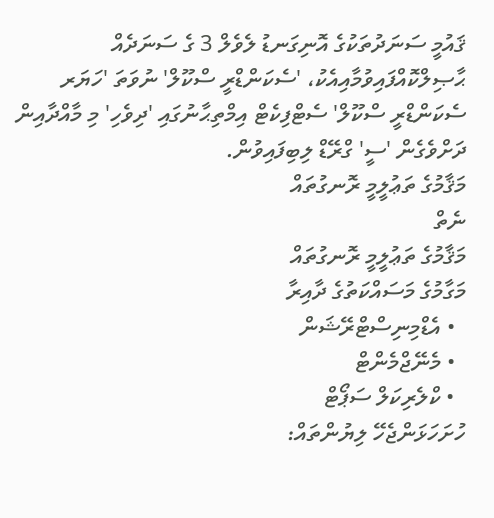ޤައުމީ ސަނަދުތަކުގެ އޮނިގަނޑު ލެވެލް 3 ގެ ސަނަދެއް ޙާޞިލްކޮއްފައިވުމާއިއެކު، 'ސެކަންޑްރީ ސްކޫލް' ނުވަތަ 'ހަޔަރ ސެކަންޑްރީ ސްކޫލް' ސެޓްފިކެޓް އިމްތިޙާނުގައި 'ދިވެހި' މި މާއްދާއިން ދަށްވެގެން 'ސީ' ގްރޭޑް ލިބިފައިވުން.
މަޤާމުގެ ތަޢުލީމީ ރޮނގުތައް
ނެތް
މަޤާމުގެ ތަޢުލީމީ ރޮނގުތައް
މަގާމުގެ މަސައްކަތުގެ ދާއިރާ
  • އެޑްމިނިސްޓްރޭޝަން
  • މެނޭޖްމެންޓް
  • ކްލެރިކަލް ސަޕޯޓް
ހުށަހަޅަންޖެހޭ ލިޔުންތައް: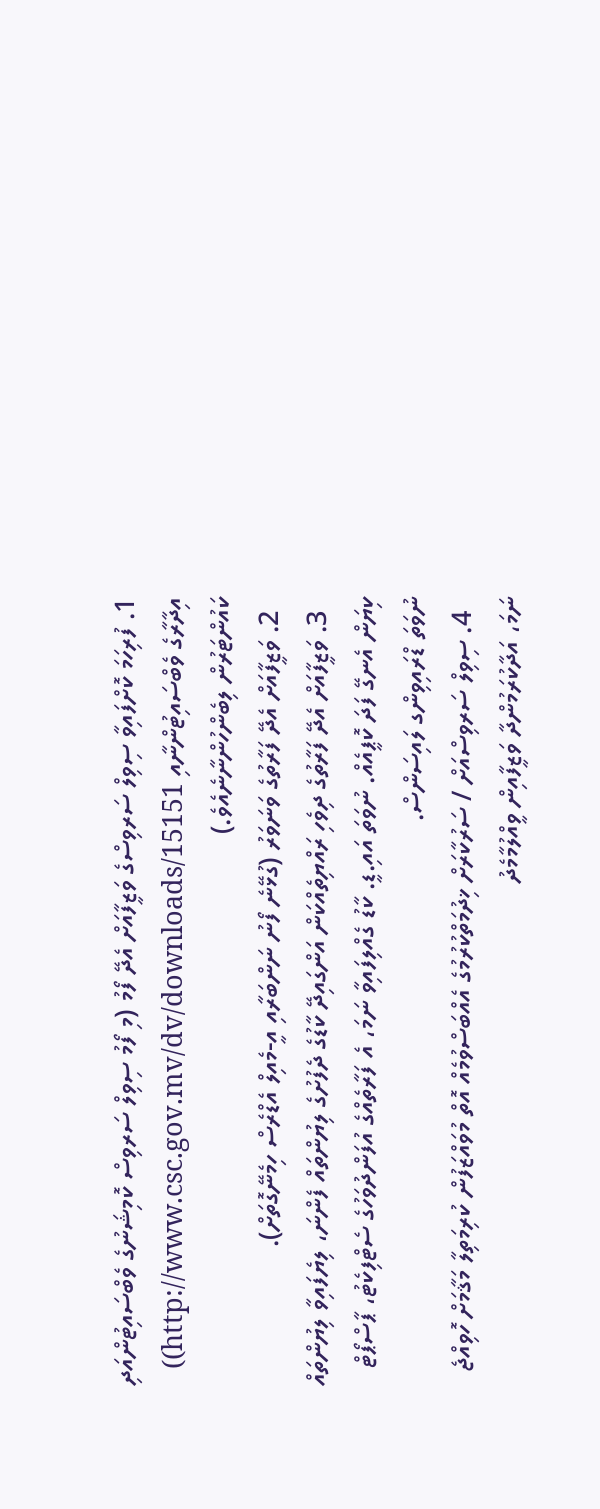1. ފުރިހަމަ ކޮށްފައިވާ ސިވިލް ސަރވިސްގެ ވަޒީފާއަށް އެދޭ ފޯމު (މި ފޯމު ސިވިލް ސަރވިސް ކޮމިޝަނުގެ ވެބްސައިޓުންއަދި އިދާރާގެ ވެބްސައިޓުންނާއި http://www.csc.gov.mv/dv/downloads/15151)) ކައުންޓަރުން ލިބެންހުންނާނެއެވެ.)
  2. ވަޒީފާއަށް އެދޭ ފަރާތުގެ ވަނަވަރު (ގުޅޭނެ ފޯނު ނަންބަރާއި އީ-މެއިލް އެޑްރެސް ހިމެނޭގޮތަށް).
  3. ވަޒީފާއަށް އެދޭ ފަރާތުގެ ދިވެހި ރައްޔިތެއްކަން އަންގައިދޭ ކާޑުގެ ދެފުށުގެ ލިޔުންތައް ފެންނަ، ލިޔެފައިވާ ލިޔުންތައް ކިޔަން އެނގޭ ފަދަ ކޮޕީއެއް. ނުވަތަ އައި.ޑީ. ކާޑު ގެއްލިފައިވާ ނަމަ، އެ ފަރާތެއްގެ އުފަންދުވަހުގެ ސެޓްފިކެޓު، ޕާސްޕޯޓް ނުވަތަ ޑްރައިވިންގ ލައިސަންސް.
  4. ސިވިލް ސަރވިސްއަށް / ސަރުކާރަށް ޚިދުމަތްކުރުމުގެ އެއްބަސްވުމެއް އޮތް މުވައްޒަފުން ކުރިމަތިލާ މަޤާމަށް ހޮވިއްޖެ ނަމަ، އަދާކުރަމުންދާ ވަޒީފާއިން ވީއްލުމާމެދު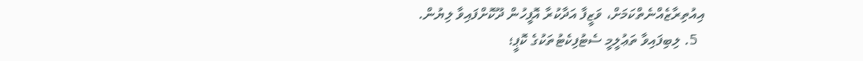އިއުތިރާޒެއްނެތްކަމަށް، ވަޒީފާ އަދާކުރާ އޮފީހުން ދޫކޮށްފައިވާ ލިޔުން.
  5. ލިބިފައިވާ ތަޢުލީމީ ސެޓުފިކެޓުތަކުގެ ކޮޕީ؛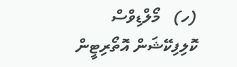(ހ)   މޯލްޑިވްސް ކޮލިފިކޭޝަން އޮތޯރިޓީން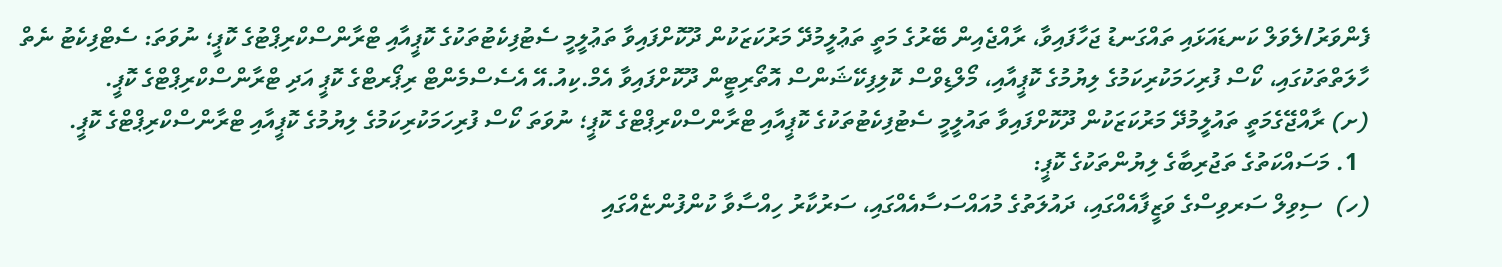ފެންވަރު/ލެވަލް ކަނޑައަޅައި ތައްގަނޑު ޖަހާފައިވާ، ރާއްޖެއިން ބޭރުގެ މަތީ ތަޢުލީމުދޭ މަރުކަޒަކުން ދޫކޮށްފައިވާ ތަޢުލީމީ ސެޓުފިކެޓުތަކުގެ ކޮޕީއާއި ޓްރާންސްކްރިޕްޓުގެ ކޮޕީ؛ ނުވަތަ: ސެޓްފިކެޓު ނެތް ހާލަތްތަކުގައި، ކޯސް ފުރިހަމަކުރިކަމުގެ ލިޔުމުގެ ކޮޕީއާއި، މޯލްޑިވްސް ކޮލިފިކޭޝަންސް އޮތޯރިޓީން ދޫކޮށްފައިވާ އެމް.ކިއު.އޭ އެސެސްމެންޓް ރިޕޯރޓްގެ ކޮޕީ އަދި ޓްރާންސްކްރިޕްޓްގެ ކޮޕީ.
(ށ) ރާއްޖޭގެމަތީ ތައުލީމުދޭ މަރުކަޒަކުން ދޫކޮށްފައިވާ ތައުލީމީ ސެޓުފިކެޓުތަކުގެ ކޮޕީއާއި ޓްރާންސްކްރިޕްޓްގެ ކޮޕީ؛ ނުވަތަ ކޯސް ފުރިހަމަކުރިކަމުގެ ލިޔުމުގެ ކޮޕީއާއި ޓްރާންސްކްރިޕްޓްގެ ކޮޕީ.
  1. މަސައްކަތުގެ ތަޖުރިބާގެ ލިޔުންތަކުގެ ކޮޕީ:
(ހ)  ސިވިލް ސަރވިސްގެ ވަޒީފާއެއްގައި، ދައުލަތުގެ މުއައްސަސާއެއްގައި، ސަރުކާރު ހިއްސާވާ ކުންފުންޏެއްގައި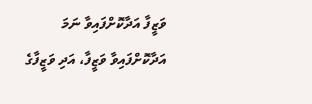ވަޒީފާ އަދާކޮށްފައިވާ ނަމަ އަދާކޮށްފައިވާ ވަޒީފާ، އަދި ވަޒީފާގެ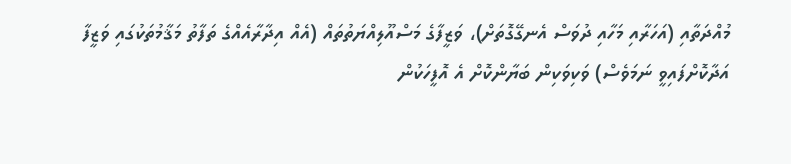މުއްދަތާއި (އަހަރާއި މަހާއި ދުވަސް އެނގޭގޮތަށް)، ވަޒީފާގެ މަސްއޫލިއްޔަތުތައް (އެއް އިދާރާއެއްގެ ތަފާތު މަޤާމުތަކުގައި ވަޒީފާ އަދާކޮށްފައިވީ ނަމަވެސް) ވަކިވަކިން ބަޔާންކޮށް އެ އޮފީހަކުން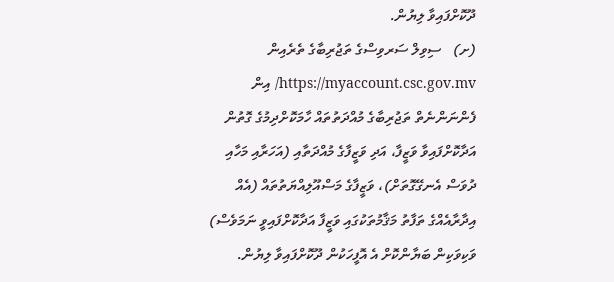ދޫކޮށްފައިވާ ލިޔުން.
(ށ)   ސިވިލް ސަރވިސްގެ ތަޖުރިބާގެ ތެރެއިން https://myaccount.csc.gov.mv/ އިން ފެންނަންނެތް ތަޖުރިބާގެ މުއްދަތުތައް ހާމަކޮށްދިމުގެ ގޮތުން އަދާކޮށްފައިވާ ވަޒީފާ، އަދި ވަޒީފާގެ މުއްދަތާއި (އަހަރާއި މަހާއި ދުވަސް އެނގޭގޮތަށް)، ވަޒީފާގެ މަސްއޫލިއްޔަތުތައް (އެއް އިދާރާއެއްގެ ތަފާތު މަޤާމުތަކުގައި ވަޒީފާ އަދާކޮށްފައިވީ ނަމަވެސް) ވަކިވަކިން ބަޔާންކޮށް އެ އޮފީހަކުން ދޫކޮށްފައިވާ ލިޔުން.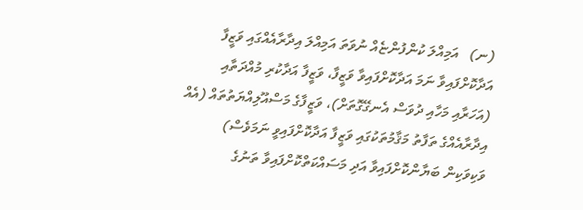(ނ)   އަމިއްލަ ކުންފުންޏެއް ނުވަތަ އަމިއްލަ އިދާރާއެއްގައި ވަޒީފާ އަދާކޮށްފައިވާ ނަމަ އަދާކޮށްފައިވާ ވަޒީފާ، ވަޒީފާ އަދާކުރި މުއްދަތާއި (އަހަރާއި މަހާއި ދުވަސް އެނގޭގޮތަށް)، ވަޒީފާގެ މަސްއޫލިއްޔަތުތައް (އެއް އިދާރާއެއްގެ ތަފާތު މަޤާމުތަކުގައި ވަޒީފާ އަދާކޮށްފައިވީ ނަމަވެސް) ވަކިވަކިން ބަޔާންކޮށްފައިވާ އަދި މަސައްކަތްކޮށްފައިވާ ތަނުގެ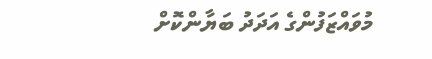މުވައްޒަފުންގެ އަދަދު ބަޔާންކޮށް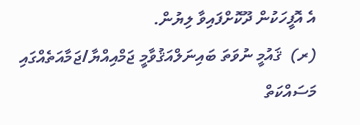އެ އޮފީހަކުން ދޫކޮށްފައިވާ ލިޔުން.
(ރ)  ޤައުމީ ނުވަތަ ބައިނަލްއަޤުވާމީ ޖަމްއިއްޔާ/ޖަމާއަތެއްގައި މަސައްކަތް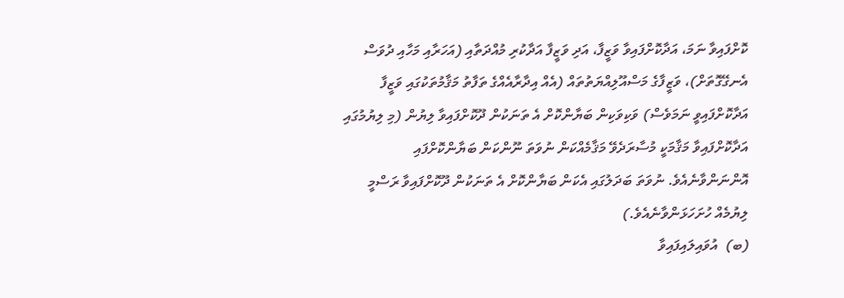ކޮށްފައިވާ ނަމަ، އަދާކޮށްފައިވާ ވަޒީފާ، އަދި ވަޒީފާ އަދާކުރި މުއްދަތާއި (އަހަރާއި މަހާއި ދުވަސް އެނގޭގޮތަށް)، ވަޒީފާގެ މަސްއޫލިއްޔަތުތައް (އެއް އިދާރާއެއްގެ ތަފާތު މަޤާމުތަކުގައި ވަޒީފާ އަދާކޮށްފައިވީ ނަމަވެސް) ވަކިވަކިން ބަޔާންކޮށް އެ ތަނަކުން ދޫކޮށްފައިވާ ލިޔުން (މި ލިޔުމުގައި އަދާކޮށްފައިވާ މަޤާމަކީ މުސާރަދެވޭ މަޤާމެއްކަން ނުވަތަ ނޫންކަން ބަޔާންކޮށްފައި އޮންނަންވާނެއެވެ. ނުވަތަ ބަދަލުގައި އެކަން ބަޔާންކޮށް އެ ތަނަކުން ދޫކޮށްފައިވާ ރަސްމީ ލިޔުމެއް ހުށަހަޅަންވާނެއެވެ.)
(ބ)  އުވައިލައިފައިވާ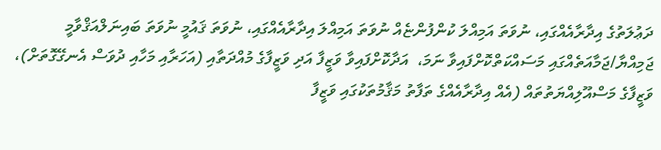ދަޢުލަތުގެ އިދާރާއެއްގައި، ނުވަތަ އަމިއްލަ ކުންފުންޏެއް ނުވަތަ އަމިއްލަ އިދާރާއެއްގައި، ނުވަތަ ޤައުމީ ނުވަތަ ބައިނަލްއަޤްވާމީ ޖަމިއްޔާ/ޖަމާއަތެއްގައި މަސައްކަތްކޮށްފައިވާ ނަމަ،  އަދާކޮށްފައިވާ ވަޒީފާ އަދި ވަޒީފާގެ މުއްދަތާއި (އަހަރާއި މަހާއި ދުވަސް އެނގޭގޮތަށް)، ވަޒީފާގެ މަސްއޫލިއްޔަތުތައް (އެއް އިދާރާއެއްގެ ތަފާތު މަޤާމުތަކުގައި ވަޒީފާ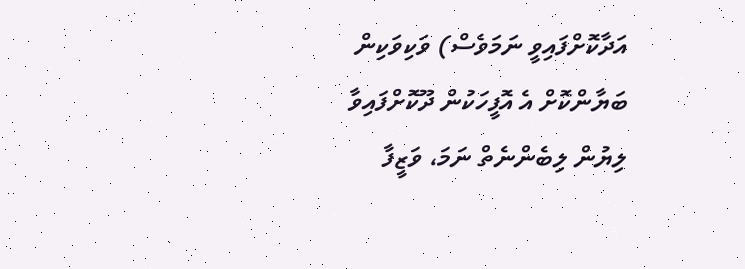އަދާކޮށްފައިވީ ނަމަވެސް) ވަކިވަކިން ބަޔާންކޮށް އެ އޮފީހަކުން ދޫކޮށްފައިވާ ލިޔުން ލިބެންނެތް ނަމަ، ވަޒީފާ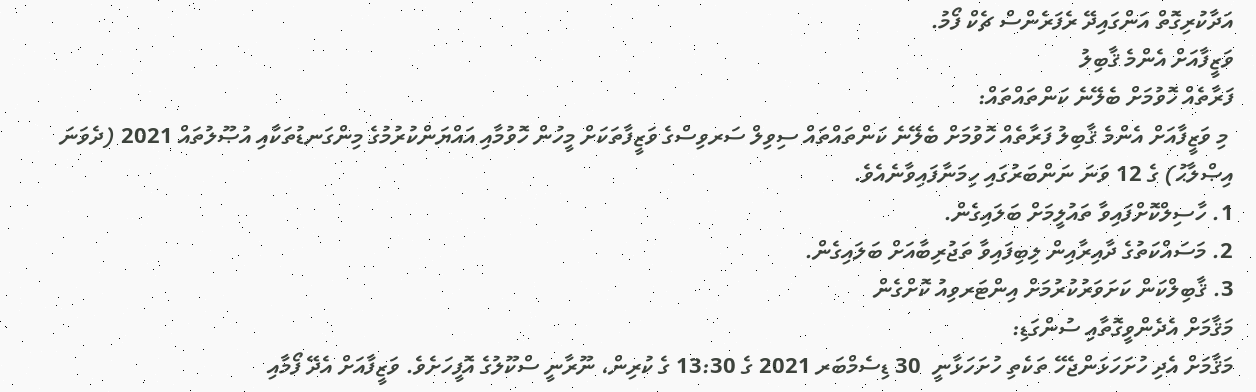އަދާކުރިގޮތް އަންގައިދޭ ރެފަރެންސް ޗެކް ފޯމު.
ވަޒީފާއަށް އެންމެ ޤާބިލު
ފަރާތެއް ހޮވުމަށް ބެލޭނެ ކަންތައްތައް:
 މި ވަޒީފާއަށް އެންމެ ޤާބިލު ފަރާތެއް ހޮވުމަށް ބެލޭނެ ކަންތައްތައް ސިވިލް ސަރވިސްގެ ވަޒީފާތަކަށް މީހުން ހޮވުމާއި އައްޔަންކުރުމުގެ މިންގަނޑުތަކާއި އުޞޫލުތައް 2021 (ދެވަނަ އިޞްލާޙު) ގެ 12 ވަނަ ނަންބަރުގައި ހިމަނާފައިވާނެއެވެ.
1. ހާސިލްކޮށްފައިވާ ތައުލީމަށް ބަލައިގެން.
2. މަސައްކަތުގެ ދާއިރާއިން ލިބިފައިވާ ތަޖުރިބާއަށް ބަލައިގެން.
3. ޤާބިލްކަން ކަށަވަރުކުރުމަށް އިންޓަރވިއު ކޮށްގެން
މަޤާމަށް އެދެންވީގޮތާއި ސުންގަޑި:
މަޤާމަށް އެދި ހުށަހަޅަންޖެހޭ ތަކެތި ހުށަހަޅާނީ  30 ޑިސެމްބަރ 2021 ގެ 13:30 ގެ ކުރިން، ނޫރާނީ ސްކޫލުގެ އޮފީހަށެވެ. ވަޒީފާއަށް އެދޭ ފޯމާއި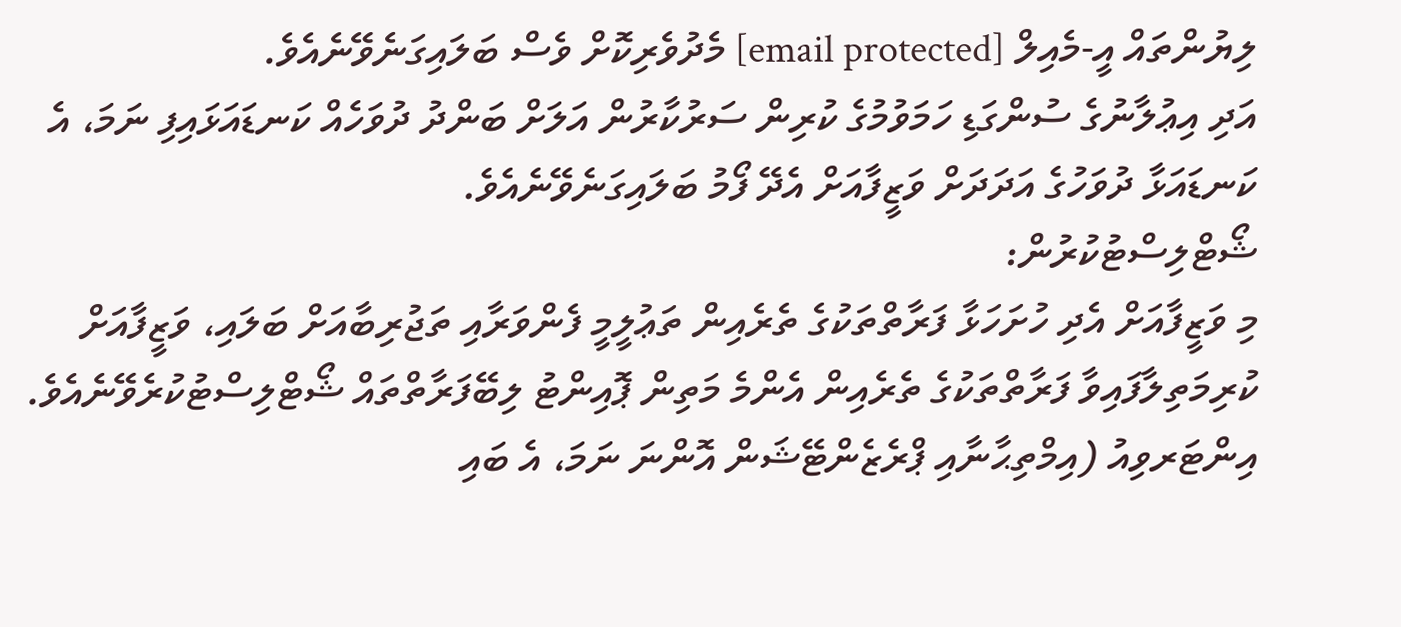ލިޔުންތައް އީ-މެއިލް [email protected] މެދުވެރިކޮށް ވެސް ބަލައިގަނެވޭނެއެވެ.
އަދި އިޢުލާނުގެ ސުންގަޑި ހަމަވުމުގެ ކުރިން ސަރުކާރުން އަލަށް ބަންދު ދުވަހެއް ކަނޑައަޅައިފި ނަމަ، އެ ކަނޑައަޅާ ދުވަހުގެ އަދަދަށް ވަޒީފާއަށް އެދޭ ފޯމު ބަލައިގަނެވޭނެއެވެ.
ޝޯޓްލިސްޓުކުރުން:
މި ވަޒީފާއަށް އެދި ހުށަހަޅާ ފަރާތްތަކުގެ ތެރެއިން ތަޢުލީމީ ފެންވަރާއި ތަޖުރިބާއަށް ބަލައި، ވަޒީފާއަށް ކުރިމަތިލާފައިވާ ފަރާތްތަކުގެ ތެރެއިން އެންމެ މަތިން ޕޮއިންޓު ލިބޭފަރާތްތައް ޝޯޓްލިސްޓުކުރެވޭނެއެވެ.
އިންޓަރވިއު (އިމްތިޙާނާއި ޕްރެޒެންޓޭޝަން އޮންނަ ނަމަ، އެ ބައި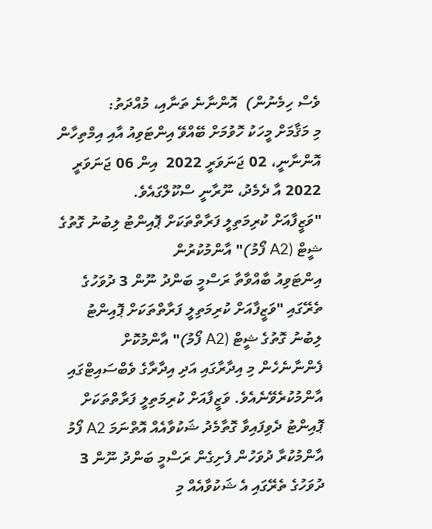ވެސް ހިމެނުން)  އޮންނާނެ ތަނާއި، މުއްދަތު:
މި މަޤާމަށް މީހަކު ހޮވުމަށް ބޭއްވޭ އިންޓަވިއު އާއި އިމްތިހާން  އޮންނާނީ، 02 ޖަނަވަރީ 2022  އިން 06 ޖަނަވަރީ 2022 އާ ދެމެދު، ނޫރާނީ ސްކޫލްގައެވެ.
"ވަޒީފާއަށް ކުރިމަތިލީ ފަރާތްތަކަށް ޕޮއިންޓު ލިބުނު ގޮތުގެ ޝީޓް (A2 ފޯމު)" އާންމުކުރުން
އިންޓަވިއު ބާއްވާތާ ރަސްމީ ބަންދު ނޫން 3 ދުވަހުގެ ތެރޭގައި "ވަޒީފާއަށް ކުރިމަތިލީ ފަރާތްތަކަށް ޕޮއިންޓު ލިބުނު ގޮތުގެ ޝީޓް (A2 ފޯމު)" އާންމުކޮށް ފެންނާނެހެން މި އިދާރާގައި އަދި އިދާރާގެ ވެބްސައިޓްގައި އާންމުކުރެވޭނެއެވެ. ވަޒީފާއަށް ކުރިމަތިލީ ފަރާތްތަކަށް ޕޮއިންޓު ދެވިފައިވާ ގޮތާމެދު ޝަކުވާއެއް އޮތްނަމަ A2 ފޯމު އާންމުކުރާ ދުވަހުން ފެށިގެން ރަސްމީ ބަންދު ނޫން 3 ދުވަހުގެ ތެރޭގައި އެ ޝަކުވާއެއް މި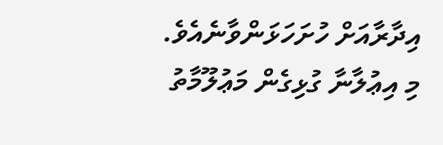އިދާރާއަށް ހުށަހަޅަންވާނެއެވެ.
މި އިޢުލާނާ ގުޅިގެން މަޢުލޫމާތު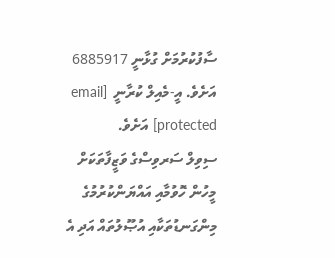ސާފުކުރުމަށް ގުޅާނީ 6885917 އަށެވެ. އީ-މެއިލް ކުރާނީ  [email protected] އަށެވެ.
ސިވިލް ސަރވިސްގެ ވަޒީފާތަކަށް މީހުން ހޮވުމާއި އައްޔަންކުރުމުގެ މިންގަނޑުތަކާއި އުޞޫލުތައް އަދި އެ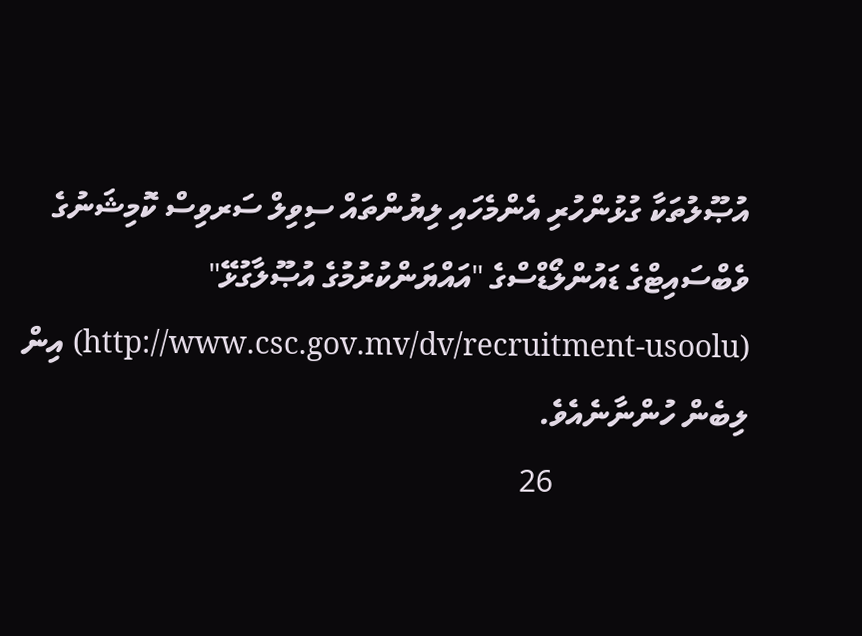އުޞޫލުތަކާ ގުޅުންހުރި އެންމެހައި ލިޔުންތައް ސިވިލް ސަރވިސް ކޮމިޝަނުގެ ވެބްސައިޓްގެ ޑައުންލޯޑްސްގެ "އައްޔަންކުރުމުގެ އުޞޫލާގުޅޭ" (http://www.csc.gov.mv/dv/recruitment-usoolu) އިން ލިބެން ހުންނާނެއެވެ.
                         26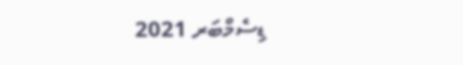ޑިސެމްބަރ 2021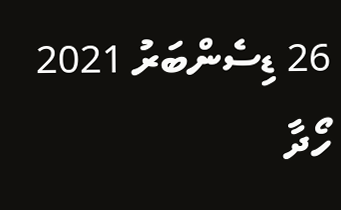26 ޑިސެންބަރު 2021
ހޯދާ